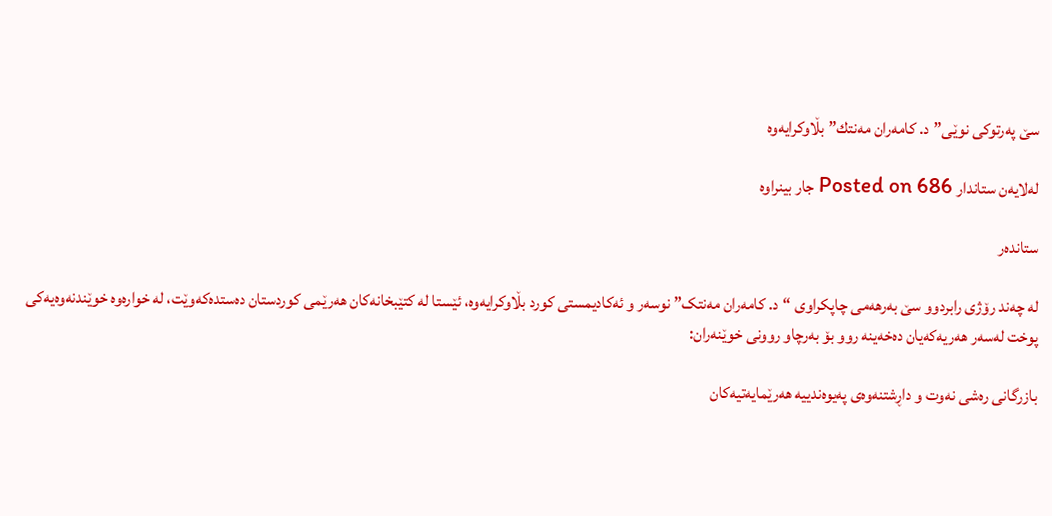سێ پەرتوكی نوێی”د. كامەران مەنتك” بڵاوكرایەوە

لەلایەن ستاندار Posted on 686 جار بینراوە

ستاندەر

لە چەند رۆژی رابردوو سێ بەرھەمی چاپکراوی “د. کامەران مەنتک” نوسەر و ئەکادیمستی کورد بڵاوکرایەوە، ئێستا لە کتێبخانەکان ھەرێمی کوردستان دەستدەکەوێت، لە خوارەوە خوێندنەوەیەکی پوخت لەسەر ھەریەکەیان دەخەینە روو بۆ بەرچاو روونی خوێنەران:

بازرگانى ره‌شى نه‌وت و داڕشتنه‌وه‌ى په‌یوه‌ندییه‌ هه‌رێمایه‌تیه‌كان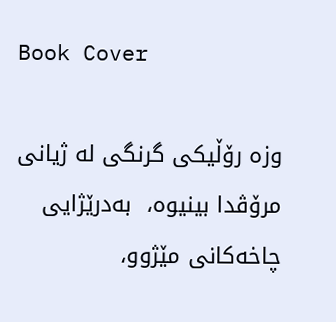Book Cover

وزه‌ رۆڵیكى گرنگى له‌ ژیانى مرۆڤدا بینیوه‌،  به‌درێژایى چاخه‌كانى مێژوو،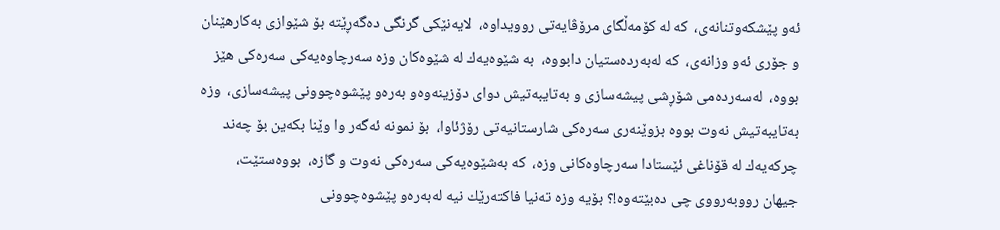ئه‌و پێشكه‌وتنانه‌ى،  كه‌ له‌ كۆمه‌ڵگاى مرۆڤایه‌تى روویداوه‌،  لایه‌نێكى گرنگى ده‌گه‌ڕێته‌ بۆ شێوازى به‌كارهێنان و جۆرى ئه‌و وزانه‌ى،  كه‌ له‌به‌رده‌ستیان دابووه‌،  به‌ شێوه‌یه‌ك له‌ شێوه‌كان وزه‌ سه‌رچاوه‌یه‌كى سه‌ره‌كى هێز بووه‌،  له‌سه‌رده‌مى شۆڕشى پیشه‌سازى و به‌تایبه‌تیش دواى دۆزینه‌وه‌و به‌ره‌و پێشوه‌چوونى پیشه‌سازى،  وزه‌ به‌تایبه‌تیش نه‌وت بووه‌ بزوێنه‌رى سه‌ره‌كى شارستانیه‌تى رۆژئاوا،  بۆ نمونه‌ ئه‌گه‌ر وا وێنا بكه‌ین بۆ چه‌ند چركه‌یه‌ك له‌ قۆناغى ئێستادا سه‌رچاوه‌كانى وزه‌،  كه‌ به‌شێوه‌یه‌كى سه‌ره‌كى نه‌وت و گازه‌،  بووه‌ستێت،  جیهان رووبه‌رووى چى ده‌بێته‌وه‌!؟ بۆیه‌ وزه‌ ته‌نیا فاكته‌رێك نیه‌ له‌به‌ره‌و پێشوه‌چوونى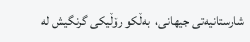شارستانیه‌تى جیهانى،  به‌ڵكو رۆڵیكى گرنگیش له‌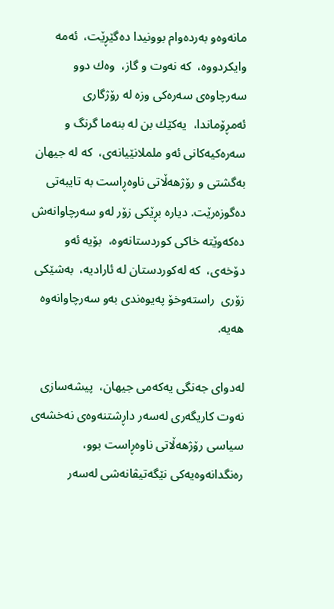مانه‌وه‌و به‌رده‌وام بوونیدا ده‌گێڕێت،  ئه‌مه‌ وایكردووه‌،  كه‌ نه‌وت و گاز،  وه‌ك دوو سه‌رچاوه‌ى سه‌ره‌كى وزه‌ له‌ رۆژگارى ئه‌مڕۆماندا،  یه‌كێك بن له‌ بنه‌ما گرنگ و سه‌ره‌كیه‌كانى ئه‌و ململانێیانه‌ى،  كه‌ له‌ جیهان به‌گشتى و رۆژهه‌ڵاتى ناوه‌ڕاست به‌ تایبه‌تى ده‌گوزه‌رێت. دیاره‌ بڕێكى زۆر له‌و سه‌رچاوانه‌ش ده‌كه‌وێته‌ خاكى كوردستانه‌وه‌،  بۆیه‌ ئه‌و دۆخه‌ى،  كه‌ له‌كوردستان له‌ ئارادیه‌،  به‌شێكى زۆرى  راسته‌وخۆ په‌یوه‌ندى به‌و سه‌رچاوانه‌وه‌ هه‌یه‌.

له‌دواى جه‌نگى یه‌كه‌مى جیهان،  پیشه‌سازى نه‌وت كاریگه‌رى له‌سه‌ر داڕشتنه‌وه‌ى نه‌خشه‌ى سیاسى رۆژهه‌ڵاتى ناوه‌ڕاست بوو،  ره‌نگدانه‌وه‌یه‌كى نێگه‌تیڤانه‌شى له‌سه‌ر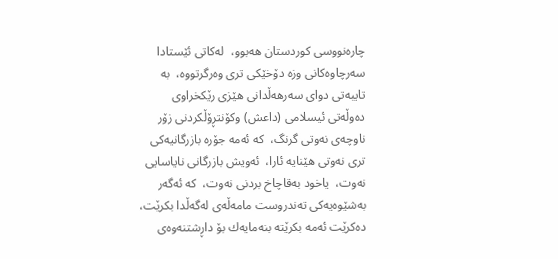چاره‌نووسى كوردستان هه‌بوو،  له‌كاتى ئێستادا سه‌رچاوه‌كانى وزه‌ دۆخێكى ترى وه‌رگرتووه‌،  به‌ تایبه‌تى دواى سه‌رهه‌ڵدانى هێزى رێكخراوى ده‌وڵه‌تى ئیسلامى (داعش) وكۆنتڕۆڵكردنى زۆر ناوچه‌ى نه‌وتى گرنگ،  كه‌ ئه‌مه‌ جۆره‌ بازرگانیه‌كى ترى نه‌وتى هێنایه‌ ئارا،  ئه‌ویش بازرگانى نایاسایى نه‌وت،  یاخود به‌قاچاخ بردنى نه‌وت،  كه‌ ئه‌گه‌ر به‌شێوه‌یه‌كى ته‌ندروست مامه‌ڵه‌ى له‌گه‌ڵدا بكرێت،  ده‌كرێت ئه‌مه‌ بكرێته‌ بنه‌مایه‌ك بۆ داڕشتنه‌وه‌ى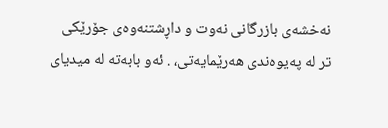نه‌خشه‌ى بازرگانى نه‌وت و داڕشتنه‌وه‌ى جۆرێكى تر له‌ په‌یوه‌ندى هه‌رێمایه‌تى، . ئه‌و بابه‌ته‌ له‌ میدیاى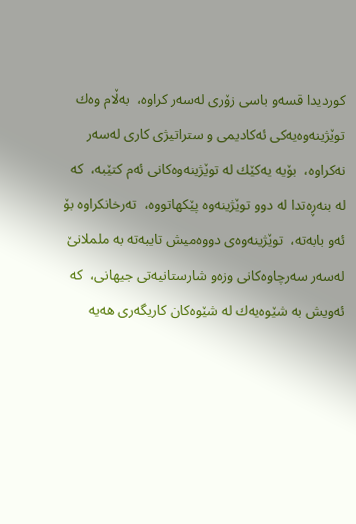كوردیدا قسه‌و باسى زۆرى له‌سه‌ر كراوه‌،  به‌ڵام وه‌ك توێژینه‌وه‌یه‌كى ئه‌كادیمى و ستراتیژى كارى له‌سه‌ر نه‌كراوه‌،  بۆیه‌ یه‌كێك له‌ توێژینه‌وه‌كانى ئه‌م كتێبه‌،  كه‌ له‌ بنه‌ڕه‌تدا له‌ دوو توێژینه‌وه‌ پێكهاتووه‌،  ته‌رخانكراوه‌ بۆ ئه‌و بابه‌ته‌،  توێژینه‌وه‌ى دووه‌میش تایبه‌ته‌ به‌ ململانێ له‌سه‌ر سه‌رچاوه‌كانى وزه‌و شارستانیه‌تى جیهانى،  كه‌ ئه‌ویش به‌ شێوه‌یه‌ك له‌ شێوه‌كان كاریگه‌رى هه‌یه‌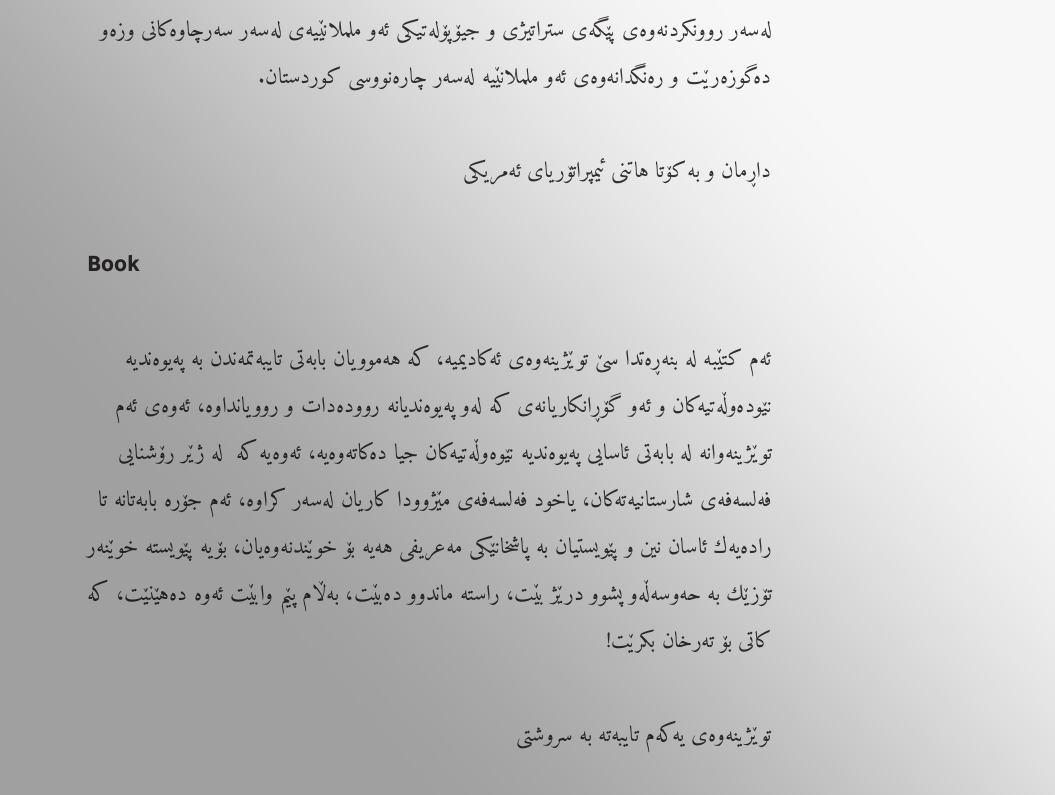له‌سه‌ر روونكردنه‌وه‌ى پێگه‌ى ستراتیژى و جیۆپۆله‌تیكى ئه‌و ململانێیه‌ى له‌سه‌ر سه‌رچاوه‌كانى وزه‌و  ده‌گوزه‌رێت و ره‌نگدانه‌وه‌ى ئه‌و ململانێیه‌ له‌سه‌ر چاره‌نووسى كوردستان.

داڕمان و به‌ كۆتا هاتنى ئیمپراتۆریاى ئه‌مریكى

Book

ئه‌م كتێبه‌ له‌ بنه‌ڕه‌تدا سێ توێژینه‌وه‌ى ئه‌كادیمیه‌، كه‌ هه‌موویان بابه‌تى تایبه‌تمه‌ندن به‌ په‌یوه‌ندیه‌ نێوده‌وڵه‌تیه‌كان و ئه‌و گۆڕانكاریانه‌ى كه‌ له‌و په‌یوه‌ندیانه‌ رووده‌دات و روویانداوه‌، ئه‌وه‌ى ئه‌م توێژینه‌وانه‌ له‌ بابه‌تى ئاسایى په‌یوه‌ندیه‌ نێوه‌وڵه‌تیه‌كان جیا ده‌كاته‌وه‌یه‌، ئه‌وه‌یه‌ كه‌  له‌ ژێر رۆشنایى فه‌لسه‌فه‌ى شارستانیه‌ته‌كان، یاخود فه‌لسه‌فه‌ى مێژوودا كاریان له‌سه‌ر كراوه‌، ئه‌م جۆره‌ بابه‌تانه‌ تا راده‌یه‌ك ئاسان نین و پێویستیان به‌ پاشخانێكى مه‌عریفى هه‌یه‌ بۆ خوێندنه‌وه‌یان، بۆیه‌ پێویسته‌ خوێنه‌ر تۆزێك به‌ حه‌وسه‌ڵه‌و پشوو درێژ بێت، راسته‌ ماندوو ده‌بێت، به‌ڵام پێم وابێت ئه‌وه‌ ده‌هێنێت، كه‌ كاتى بۆ ته‌رخان بكرێت!

توێژینه‌وه‌ی یه‌كه‌م تایبه‌ته‌ به‌ سروشتی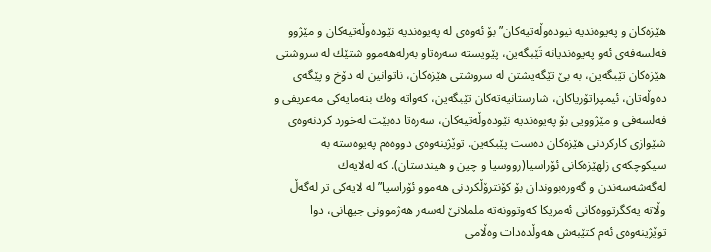هێزه‌كان و په‌یوه‌ندیه‌ نیوده‌وڵه‌تیه‌كان” بۆ ئه‌وه‌ى له‌ په‌یوه‌ندیه‌ نێوده‌وڵه‌تیه‌كان و مێژوو فه‌لسه‌فه‌ى ئه‌و په‌یوه‌ندیانه‌ تَێبگه‌ین، پێویسته‌ سه‌ره‌تاو به‌رله‌هه‌موو شتێك له‌ سروشتى هێزه‌كان تێبگه‌ین، به‌ بێ تێگه‌یشتن له‌ سروشتى هێزه‌كان، ناتوانین له‌ دۆخ و پێگه‌ى ده‌وڵه‌تان، ئیمپراتۆریاكان، شارستانیه‌ته‌كان تێبگه‌ین، كه‌واته‌ وه‌ك بنه‌مایه‌كى مه‌عریفى و فه‌لسه‌فی و مێژوویى بۆ په‌یوه‌ندیه‌ نێوده‌وڵه‌تیه‌كان، سه‌ره‌تا ده‌بێت له‌خورد كردنه‌وه‌ى شێوازى كاركردنى هێزه‌كان ده‌ست پێبكه‌ین. توێژینه‌وه‌ی دووه‌ه‌م په‌یوه‌سته‌ به‌ سیكوچكه‌ی زلهێزه‌كانی ئۆراسیا(رووسیا و چین و هیندستان). كه‌ له‌لایه‌ك له‌گه‌شه‌سه‌ندن و گه‌وره‌بووندان بۆ كۆنترۆڵكردنی هه‌موو ئۆراسیا” له‌ لایه‌كی تر له‌گه‌ڵ وڵاته‌ یه‌كگرتووه‌كانی ئه‌مریكا كه‌وتوونه‌ته‌ ململانێ له‌سه‌ر هه‌ژموونی جیهانی، دوا توێژینه‌وه‌ی ئه‌م كتێبه‌ش هه‌وڵده‌دات وه‌ڵامی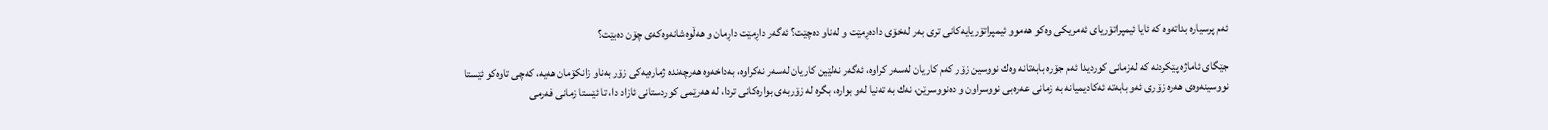ئه‌م پرسیاره‌ بداته‌وه‌ كه‌ ئایا ئیمپراتۆریای ئه‌مریكی وه‌كو هه‌موو ئیمپراتۆریایه‌كانی تری به‌ر له‌خۆی داده‌ڕمێت و له‌ناو ده‌چێت؟ ئه‌گه‌ر داڕمێت داڕمان و هه‌ڵوه‌شانه‌وه‌كه‌ی چۆن ده‌بێت؟

جێگای ئاماژه‌ پێكردنه‌ كه‌ له‌زمانى كوردیدا ئه‌م جۆره‌ بابه‌تانه‌ وه‌ك نووسین زۆر كه‌م كاریان له‌سه‌ر كراوه‌، ئه‌گه‌ر نه‌لێین كاریان له‌سه‌ر نه‌كراوه‌، به‌داخه‌وه‌ هه‌رچه‌نده‌ ژماره‌یه‌كى زۆر به‌ناو زانكۆمان هه‌یه‌، كه‌چى تاوه‌كو ئێستا نووسینه‌وه‌ى هه‌ره‌ زۆرى ئه‌و بابه‌ته‌ ئه‌كادیمیانه‌ به‌ زمانى عه‌ره‌بى نووسراون و ده‌نووسرێن، نه‌ك به‌ ته‌نیا له‌و بواره‌، بگره‌ له‌ زۆربه‌ى بواره‌كانى تردا، له‌ هه‌رێمى كوردستانى ئازاد دا، تا ئێستا زمانى فه‌رمى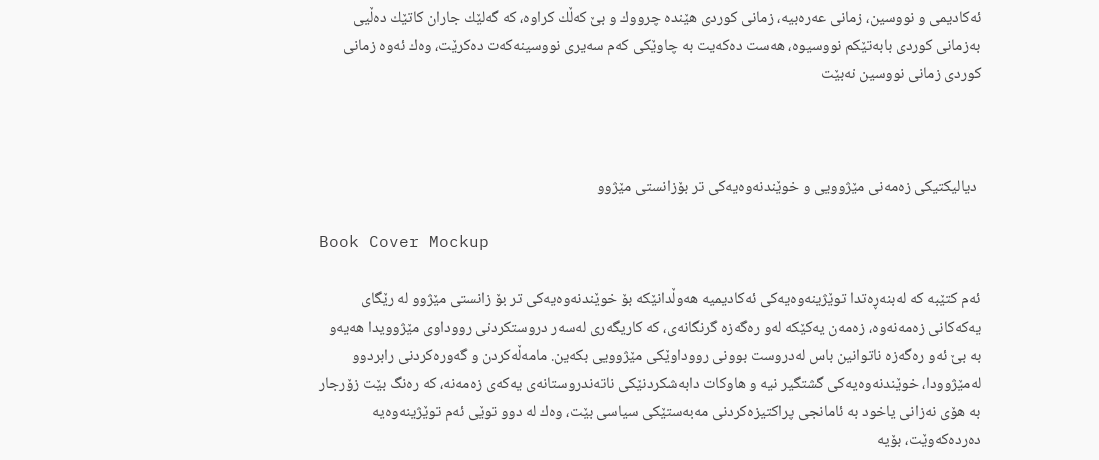ئه‌كادیمى و نووسین، زمانى عه‌ره‌بیه‌، زمانى كوردى هێنده‌ چرووك و بێ كه‌ڵك كراوه‌، كه‌ گه‌لێك جاران كاتێك ده‌ڵیى به‌زمانى كوردى بابه‌تێكم نووسیوه‌، هه‌ست ده‌كه‌یت به‌ چاوێكى كه‌م سه‌یرى نووسینه‌كه‌ت ده‌كرێت، وه‌ك ئه‌وه‌ زمانى كوردى زمانى نووسین نه‌بێت



 دیالیكتیكى زه‌مه‌نى مێژوویى و خوێندنه‌وه‌یه‌كى تر بۆزانستى مێژوو

Book Cover Mockup

ئه‌م كتێبه‌ كه‌ له‌بنه‌ڕه‌تدا توێژینه‌وه‌یه‌كی ئه‌كادیمیه‌ هه‌وڵدانێكه‌ بۆ خوێندنه‌وه‌یه‌كی تر بۆ زانستی مێژوو له‌ رێگای یه‌كه‌كانی زه‌مه‌نه‌وه‌، زه‌مه‌ن یه‌كێكه‌ له‌و ره‌گه‌زه‌ گرنگانه‌ى، كه‌ كاریگه‌رى له‌سه‌ر دروستكردنى رووداوى مێژوویدا هه‌یه‌و به‌ بێ ئه‌و ره‌گه‌زه‌ ناتوانین باس له‌دروست بوونى رووداوێكى مێژوویى بكه‌ین. مامه‌ڵه‌كردن و گه‌وره‌كردنى رابردوو له‌مێژوودا، خوێندنه‌وه‌یه‌كى گشتگیر نیه‌ و هاوكات دابه‌شكردنێكى ناته‌ندروستانه‌ى یه‌كه‌ى زه‌مه‌نه‌، كه‌ ره‌نگ بێت زۆرجار به‌ هۆى نه‌زانى یاخود به‌ ئامانجى پراكتیزه‌كردنى مه‌به‌ستێكى سیاسى بێت، وه‌ك له‌ دوو توێى ئه‌م توێژینه‌وه‌یه‌ ده‌رده‌كه‌وێت، بۆیه‌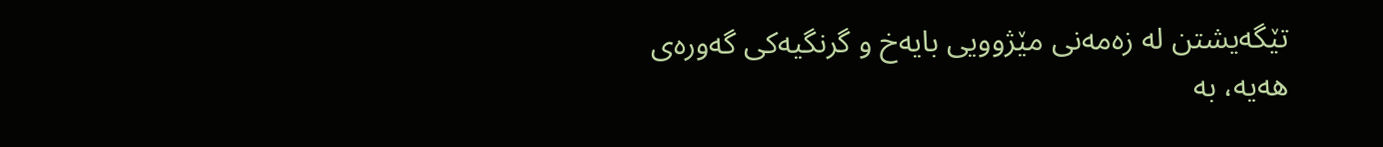تێگه‌یشتن له‌ زه‌مه‌نى مێژوویى بایه‌خ و گرنگیه‌كى گه‌وره‌ى هه‌یه‌، به‌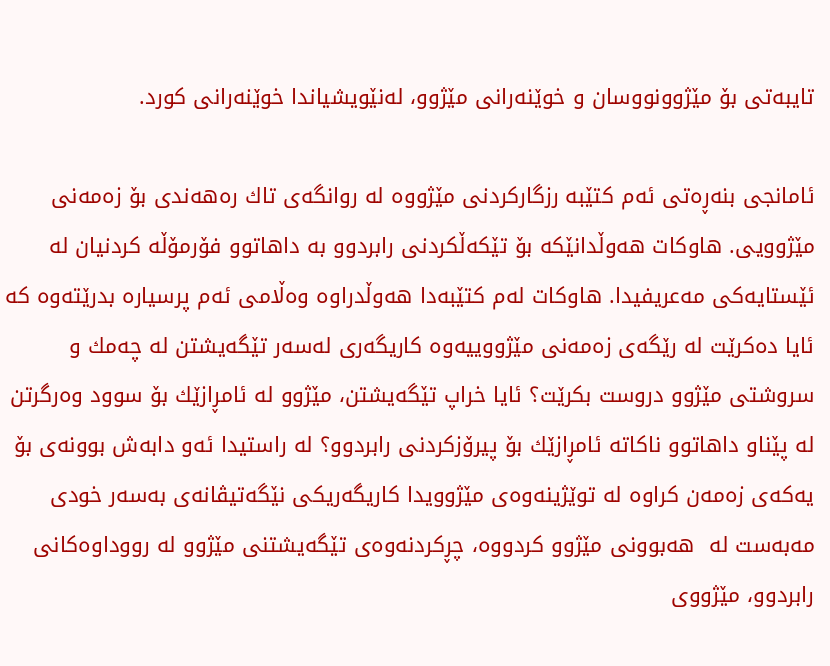تایبه‌تى بۆ مێژوونووسان و خوێنه‌رانى مێژوو، له‌نێویشیاندا خوێنه‌رانى كورد.

ئامانجى بنه‌ڕه‌تى ئه‌م كتێبه‌ رزگاركردنى مێژووه‌ له‌ روانگه‌ى تاك ره‌هه‌ندى بۆ زه‌مه‌نى مێژوویى. هاوكات هه‌وڵدانێكه‌ بۆ تێكه‌ڵكردنى رابردوو به‌ داهاتوو فۆرمۆڵه‌ كردنیان له‌ ئێستایه‌كى مه‌عریفیدا. هاوكات له‌م كتێبه‌دا هه‌وڵدراوه‌ وه‌ڵامی ئه‌م پرسیاره‌ بدرێته‌وه‌ كه‌ ئایا ده‌كرێت له‌ رێگه‌ى زه‌مه‌نى مێژووییه‌وه‌ كاریگه‌رى له‌سه‌ر تێگه‌یشتن له‌ چه‌مك و سروشتى مێژوو دروست بكرێت؟ ئایا خراپ تێگه‌یشتن، مێژوو له‌ ئامڕازێك بۆ سوود وه‌رگرتن له‌ پێناو داهاتوو ناكاته‌ ئامڕازێك بۆ پیرۆزكردنى رابردوو؟ له‌ راستیدا ئه‌و دابه‌ش بوونه‌ى بۆ یه‌كه‌ى زه‌مه‌ن كراوه‌ له‌ توێژینه‌وه‌ى مێژوویدا كاریگه‌ریكى نێگه‌تیڤانه‌ى به‌سه‌ر خودى مه‌به‌ست له‌  هه‌بوونى مێژوو كردووه‌، چڕكردنه‌وه‌ى تێگه‌یشتنى مێژوو له‌ رووداوه‌كانى رابردوو، مێژووى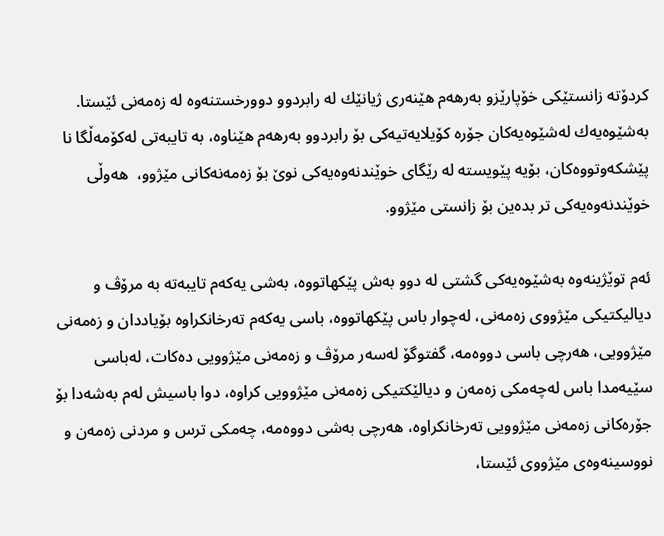كردۆته‌ زانستێكى خۆپارێزو به‌رهه‌م هێنه‌رى ژیانێك له‌ رابردوو دوورخستنه‌وه‌ له‌ زه‌مه‌نى ئێستا. به‌شێوه‌یه‌ك له‌شێوه‌یه‌كان جۆره‌ كۆیلایه‌تیه‌كى بۆ رابردوو به‌رهه‌م هێناوه‌، به‌ تایبه‌تى له‌كۆمه‌ڵگا نا پێشكه‌وتووه‌كان، بۆیه‌ پێویسته‌ له‌ رێگاى خوێندنه‌وه‌یه‌كى نوێ بۆ زه‌مه‌نه‌كانى مێژوو،  هه‌وڵى خوێندنه‌وه‌یه‌كى تر بده‌ین بۆ زانستى مێژوو.

ئه‌م توێژینه‌وه‌ به‌شێوه‌یه‌كى گشتى له‌ دوو به‌ش پێكهاتووه‌، به‌شى یه‌كه‌م تایبه‌ته‌ به‌ مرۆڤ و دیالیكتیكى مێژووى زه‌مه‌نى، له‌چوار باس پێكهاتووه‌، باسى یه‌كه‌م ته‌رخانكراوه‌ بۆیاددان و زه‌مه‌نى مێژوویى، هه‌رچى باسى دووه‌مه‌، گفتوگۆ له‌سه‌ر مرۆڤ و زه‌مه‌نى مێژوویى ده‌كات، له‌باسى سێیه‌مدا باس له‌چه‌مكى زه‌مه‌ن و دیالێكتیكى زه‌مه‌نى مێژوویى كراوه‌، دوا باسیش له‌م به‌شه‌دا بۆ جۆره‌كانى زه‌مه‌نى مێژوویى ته‌رخانكراوه‌، هه‌رچى به‌شى دووه‌مه‌، چه‌مكى ترس و مردنى زه‌مه‌ن و نووسینه‌وه‌ى مێژووى ئێستا،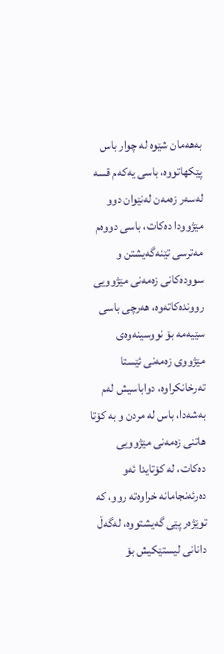به‌هه‌مان شێوه‌ له‌ چوار باس پێكهاتووه‌، باسى یه‌كه‌م قسه‌ له‌سه‌ر زه‌مه‌ن له‌نێوان دوو مێژوودا ده‌كات، باسى دووه‌م مه‌ترسى تێنه‌گه‌یشتن و سووده‌كانى زه‌مه‌نى مێژوویى روونده‌كاته‌وه‌، هه‌رچى باسى سێیه‌مه‌ بۆ نووسینه‌وه‌ى مێژووى زه‌مه‌نى ئێستا ته‌رخانكراوه‌، دواباسیش له‌م به‌شه‌دا، باس له‌ مردن و به‌ كۆتا هاتنى زه‌مه‌نى مێژوویى ده‌كات، له‌ كۆتایدا ئه‌و ده‌رئه‌نجامانه‌ خراوه‌ته‌ روو، كه‌ توێژه‌ر پێى گه‌یشتووه‌، له‌گه‌ڵ دانانى لیستێكیش بۆ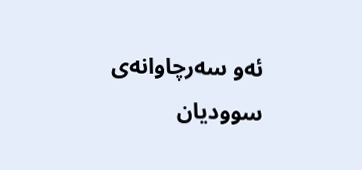ئه‌و سه‌رچاوانه‌ى سوودیان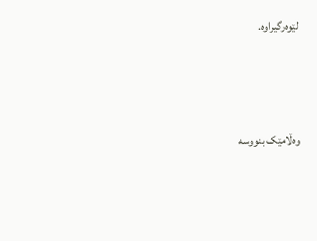لێوه‌رگیراوه‌.



وەڵامێک بنووسە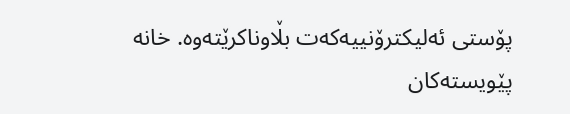پۆستی ئەلیکترۆنییەکەت بڵاوناکرێتەوە. خانە پێویستەکان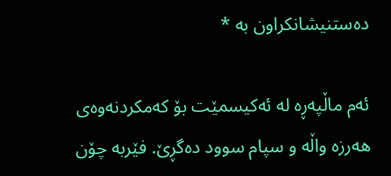دەستنیشانکراون بە *

ئەم ماڵپەڕە لە ئەکیسمێت بۆ کەمکردنەوەی هەرزە واڵە و سپام سوود دەگڕێ. فێربە چۆن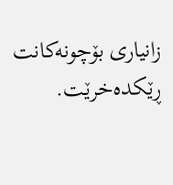زانیاری بۆچونەکانت ڕێکدەخرێت.